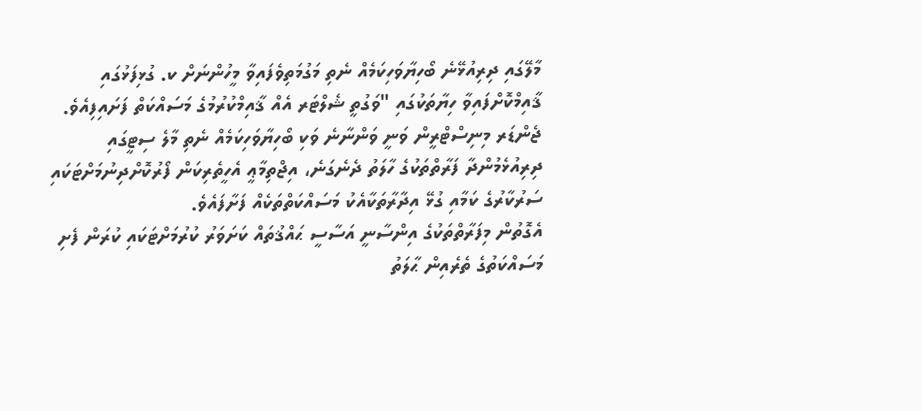މާލޭގައި ދިރިއުޅޭނެ ބޯހިޔާވަހިކަމެއް ނެތި މަގުމަތިވެފައިވާ މީހުންނަށް ކ. ގުޅިފަޅުގައި ޤާއިމްކޮށްފައިވާ ހިޔާތަކުގައި "ވަގުތީ ޝެލްޓަރ އެއް ޤާއިމްކުރުމުގެ މަސައްކަތް ފަށައިފިއެވެ.
ޖެންޑަރ މިނިސްޓްރީން ވަނީ ވަންނާނެ ވަކި ބޯހިޔާވަހިކަމެއް ނެތި މާލެ ސިޓީގައި ދިރިއުޅެމުންދާ ފަރާތްތަކުގެ ހާލަތު ދެނެގަނެ، އިޖްތިމާޢީ އެހީތެރިކަން ފޯރުކޮށްދިނުމަށްޓަކައި ސަރުކާރުގެ ކަމާއި ގުޅޭ އިދާރާތަކާއެކު މަސައްކަތްތަކެއް ފަށާފައެވެ.
އެގޮތުން މިފަރާތްތަކުގެ އިންސާނީ އަސާސީ ޙައްޤުތައް ކަށަވަރު ކުރުމަށްޓަކައި ކުރަން ފެށި މަސައްކަތުގެ ތެރެއިން ޙާލަތު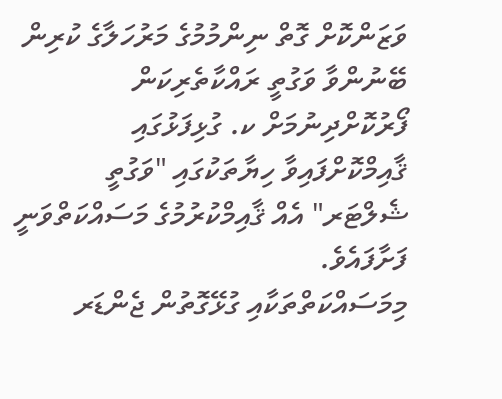ވަޒަންކޮށް ގޮތް ނިންމުމުގެ މަރުހަލާގެ ކުރިން ބޭނުންވާ ވަގުތީ ރައްކާތެރިކަން ފޯރުކޮށްދިނުމަށް ކ. ގުޅިފަޅުގައި ޤާއިމްކޮށްފައިވާ ހިޔާތަކުގައި "ވަގުތީ ޝެލްޓަރ" އެއް ޤާއިމްކުރުމުގެ މަސައްކަތްވަނީ ފަށާފައެވެ.
މިމަސައްކަތްތަކާއި ގުޅޭގޮތުން ޖެންޑަރ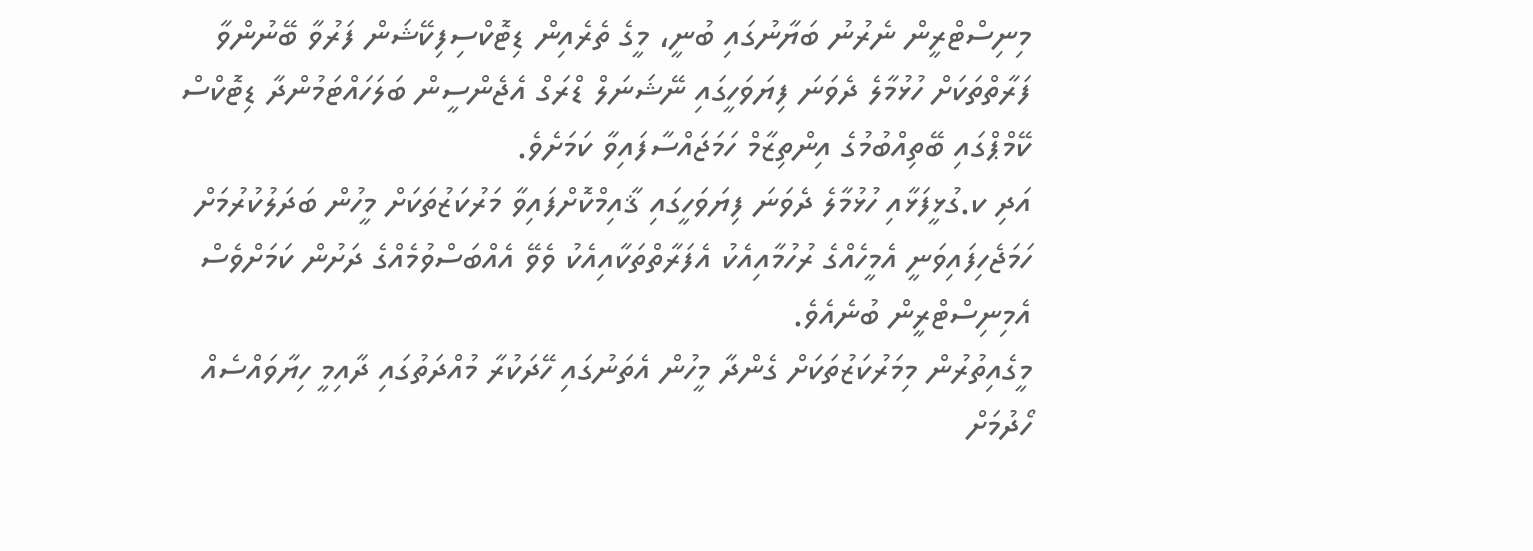މިނިސްޓްރީން ނެރުނު ބަޔާނުގައި ބުނީ، މީގެ ތެރެއިން ޑިޓޮކްސިފިކޭޝަން ފަރުވާ ބޭނުންވާ ފަރާތްތަކަށް ހުޅުމާލެ ދެވަނަ ފިޔަވަހީގައި ނޭޝަނަލް ޑްރަގް އެޖެންސީން ބަލަހައްޓަމުންދާ ޑިޓޮކްސް ކޭމްޕްގައި ބޭތިއްބުމުގެ އިންތިޒާމް ހަމަޖައްސާފައިވާ ކަމަށެވެ.
އަދި ކ.ގުޅީފަޅާއި ހުޅުމާލެ ދެވަނަ ފިޔަވަހީގައި ޤާއިމްކޮށްފައިވާ މަރުކަޒުތަކަށް މީހުން ބަދަލުކުރުމަށް ހަމަޖެހިފައިވަނީ އެމީހެއްގެ ރުހުމާއިއެކު އެފަރާތްތަކާއިއެކު ވެވޭ އެއްބަސްވުމެއްގެ ދަށުން ކަމަށްވެސް އެމިނިސްޓްރީން ބުނެއެވެ.
މީގެއިތުރުން މިމަރުކަޒުތަކަށް ގެންދާ މީހުން އެތަނުގައި ހޭދަކުރާ މުއްދަތުގައި ދާއިމީ ހިޔާވައްސެއް ހޯދުމަށް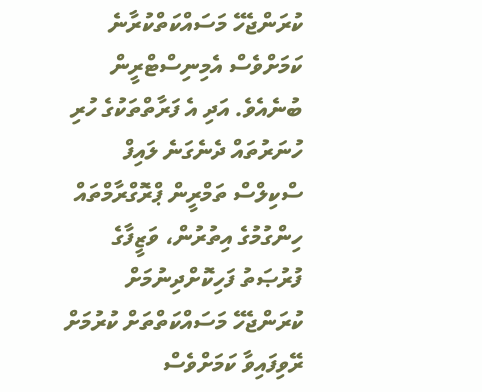ކުރަންޖެހޭ މަސައްކަތްކުރާނެ ކަމަށްވެސް އެމިނިސްޓްރީން ބުނެއެވެ. އަދި އެ ފަރާތްތަކުގެ ހުރި ހުނަރުތައް ދެނެގަނެ ލައިފް ސްކިލްސް ތަމްރީން ޕްރޮގްރާމްތައް ހިންގުމުގެ އިތުރުން، ވަޒީފާގެ ފުރުޞަތު ފަހިކޮށްދިނުމަށް ކުރަންޖެހޭ މަސައްކަތްތަށް ކުރުމަށް ރޭވިފައިވާ ކަމަށްވެސް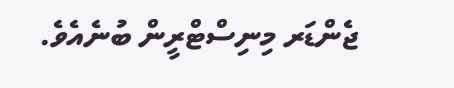ޖެންޑަރ މިނިސްޓްރީން ބުނެއެވެ.